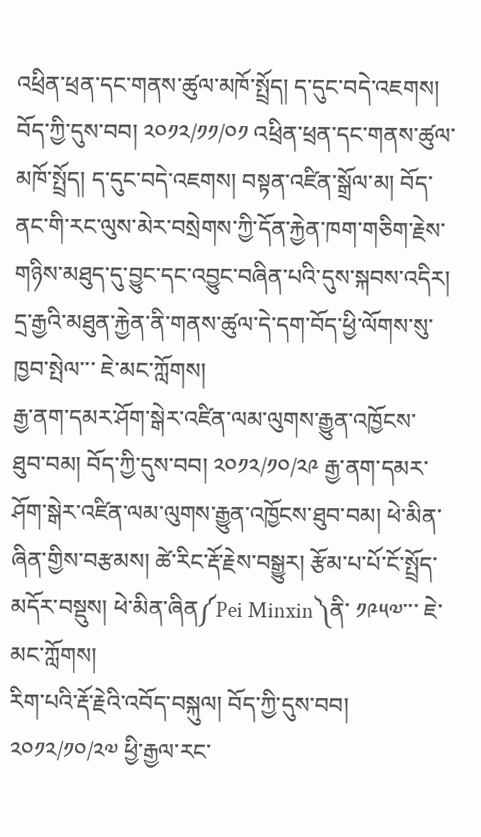འཕྲིན་ཕྲན་དང་གནས་ཚུལ་མཁོ་སྤྲོད། ད་དུང་བདེ་འཇགས། བོད་ཀྱི་དུས་བབ། ༢༠༡༢/༡༡/༠༡ འཕྲིན་ཕྲན་དང་གནས་ཚུལ་མཁོ་སྤྲོད། ད་དུང་བདེ་འཇགས། བསྟན་འཛིན་སྒྲོལ་མ། བོད་ནང་གི་རང་ལུས་མེར་བསྲེགས་ཀྱི་དོན་རྐྱེན་ཁག་གཅིག་རྗེས་གཉིས་མཐུད་དུ་བྱུང་དང་འབྱུང་བཞིན་པའི་དུས་སྐབས་འདིར། དྲ་རྒྱའི་མཐུན་རྐྱེན་ནི་གནས་ཚུལ་དེ་དག་བོད་ཕྱི་ལོགས་སུ་ཁྱབ་སྤེལ་་་ ཇེ་མང་ཀློགས།
རྒྱ་ནག་དམར་ཤོག་སྒེར་འཛིན་ལམ་ལུགས་རྒྱུན་འཁྱོངས་ཐུབ་བམ། བོད་ཀྱི་དུས་བབ། ༢༠༡༢/༡༠/༢༩ རྒྱ་ནག་དམར་ཤོག་སྒེར་འཛིན་ལམ་ལུགས་རྒྱུན་འཁྱོངས་ཐུབ་བམ། ཕེ་མིན་ཞིན་གྱིས་བརྩམས། ཚེ་རིང་རྡོ་རྗེས་བསྒྱུར། རྩོམ་པ་པོ་ངོ་སྤྲོད་མདོར་བསྡུས། ཕེ་མིན་ཞིན༼Pei Minxin༽ནི་ ༡༩༥༧་་་ ཇེ་མང་ཀློགས།
རིག་པའི་རྡོ་རྗེའི་འབོད་བསྐུལ། བོད་ཀྱི་དུས་བབ། ༢༠༡༢/༡༠/༢༧ ཕྱི་རྒྱལ་རང་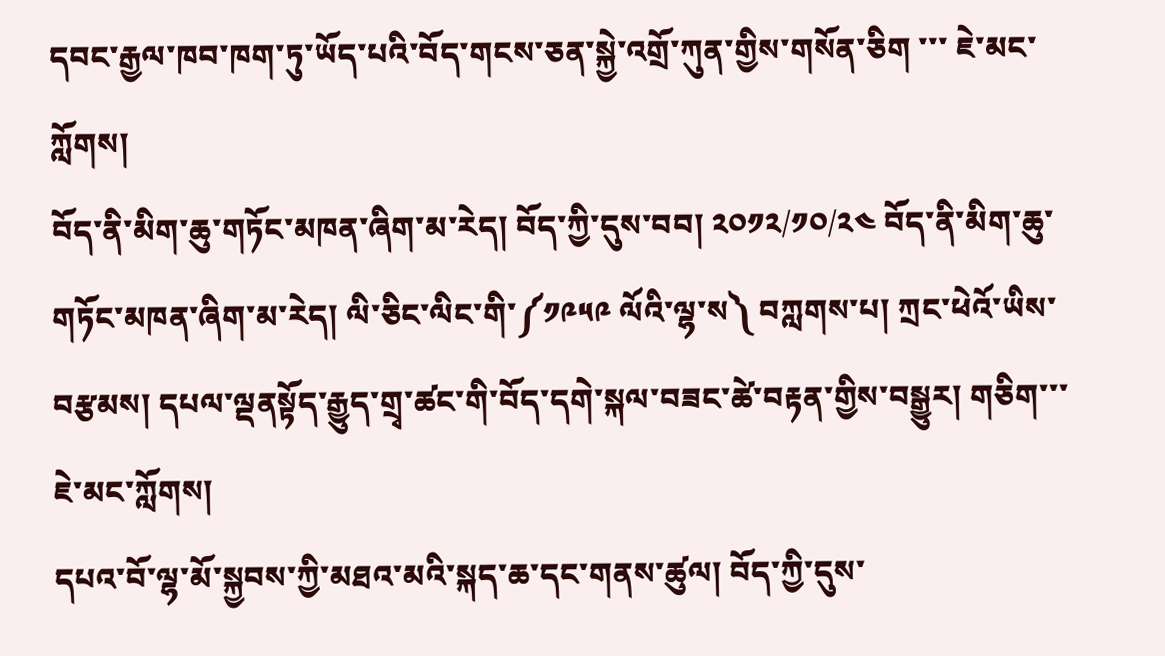དབང་རྒྱལ་ཁབ་ཁག་ཏུ་ཡོད་པའི་བོད་གངས་ཅན་སྐྱེ་འགྲོ་ཀུན་གྱིས་གསོན་ཅིག ་་་ ཇེ་མང་ཀློགས།
བོད་ནི་མིག་ཆུ་གཏོང་མཁན་ཞིག་མ་རེད། བོད་ཀྱི་དུས་བབ། ༢༠༡༢/༡༠/༢༤ བོད་ནི་མིག་ཆུ་གཏོང་མཁན་ཞིག་མ་རེད། ལི་ཅིང་ལིང་གི་༼༡༩༥༩ ལོའི་ལྷ་ས༽ བཀླགས་པ། ཀྲང་ཕེའོ་ཡིས་བརྩམས། དཔལ་ལྡནསྟོད་རྒྱུད་གྲྭ་ཚང་གི་བོད་དགེ་སྐལ་བཟང་ཚེ་བརྟན་གྱིས་བསྒྱུར། གཅིག་་་ ཇེ་མང་ཀློགས།
དཔའ་བོ་ལྷ་མོ་སྐྱབས་ཀྱི་མཐའ་མའི་སྐད་ཆ་དང་གནས་ཚུལ། བོད་ཀྱི་དུས་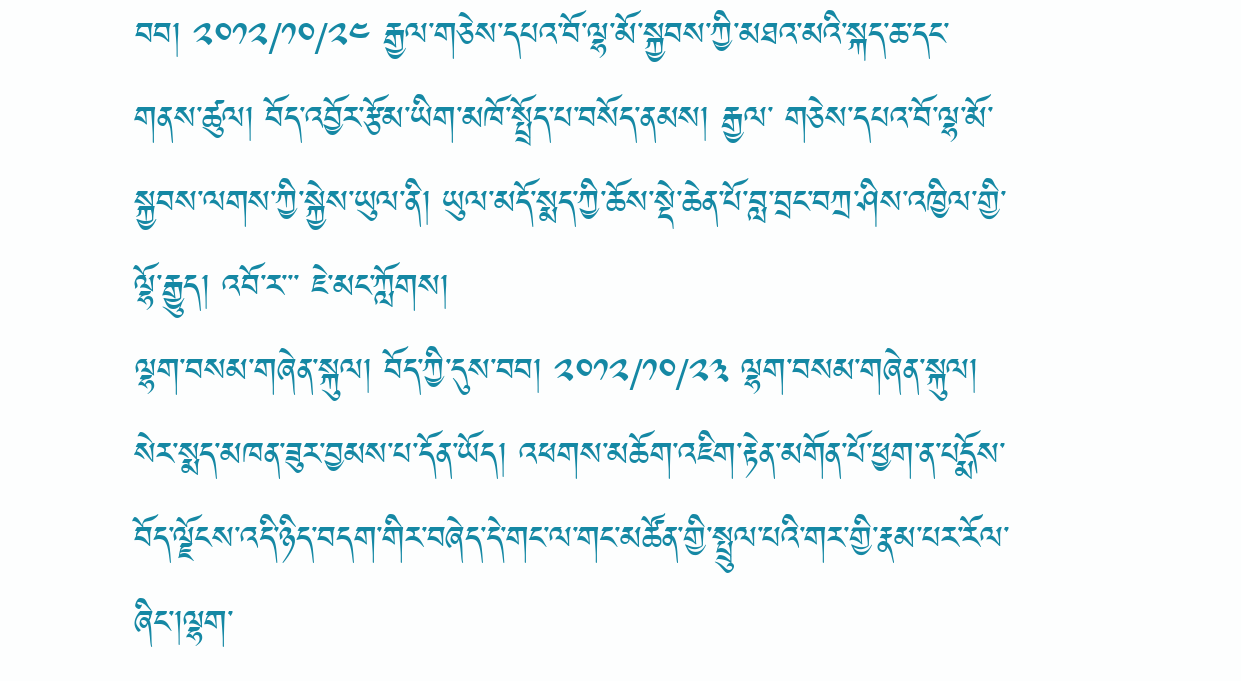བབ། ༢༠༡༢/༡༠/༢༤ རྒྱལ་གཅེས་དཔའ་བོ་ལྷ་མོ་སྐྱབས་ཀྱི་མཐའ་མའི་སྐད་ཆ་དང་གནས་ཚུལ། བོད་འབྱོར་རྩོམ་ཡིག་མཁོ་སྤྲོད་པ་བསོད་ནམས། རྒྱལ་ གཅེས་དཔའ་བོ་ལྷ་མོ་སྐྱབས་ལགས་ཀྱི་སྐྱེས་ཡུལ་ནི། ཡུལ་མདོ་སྨད་ཀྱི་ཆོས་སྡེ་ཆེན་པོ་བླ་བྲང་བཀྲ་ཤིས་འཁྱིལ་གྱི་ལྷོ་རྒྱུད། འབོ་ར་་་ ཇེ་མང་ཀློགས།
ལྷག་བསམ་གཞེན་སྐུལ། བོད་ཀྱི་དུས་བབ། ༢༠༡༢/༡༠/༢༣ ལྷག་བསམ་གཞེན་སྐུལ། སེར་སྨད་མཁན་ཟུར་བྱམས་པ་དོན་ཡོད། འཕགས་མཆོག་འཇིག་རྟེན་མགོན་པོ་ཕྱག་ན་པདྨོས་བོད་ལྗོངས་འདི་ཉིད་བདག་གིར་བཞེད་དེ་གང་ལ་གང་མཚོན་གྱི་སྤྲུལ་པའི་གར་གྱི་རྣམ་པར་རོལ་ཞིང་།ལྷག་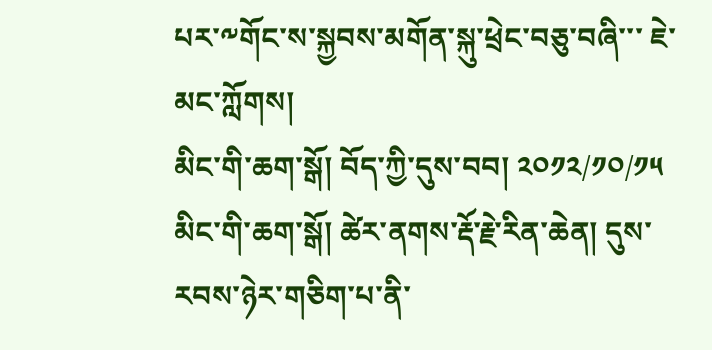པར་༸གོང་ས་སྐྱབས་མགོན་སྐུ་ཕྲེང་བཅུ་བཞི་་་ ཇེ་མང་ཀློགས།
མིང་གི་ཆག་སྒོ། བོད་ཀྱི་དུས་བབ། ༢༠༡༢/༡༠/༡༥ མིང་གི་ཆག་སྒོ། ཚེར་ནགས་རྡོ་རྗེ་རིན་ཆེན། དུས་རབས་ཉེར་གཅིག་པ་ནི་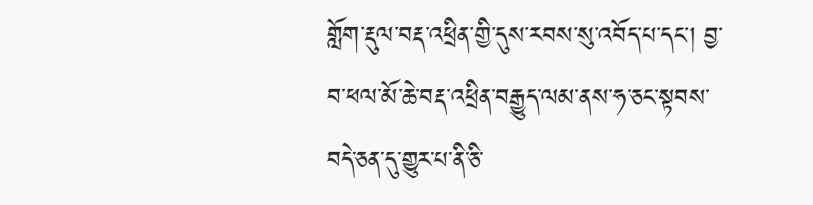གློག་རྡུལ་བརྡ་འཕྲིན་གྱི་དུས་རབས་སུ་འབོད་པ་དང་། བྱ་བ་ཕལ་མོ་ཆེ་བརྡ་འཕྲིན་བརྒྱུད་ལམ་ནས་ཧ་ཅང་སྟབས་བདེ་ཅན་དུ་གྱུར་པ་ནི་ཅི་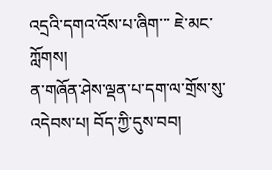འདྲའི་དགའ་འོས་པ་ཞིག་་་ ཇེ་མང་ཀློགས།
ན་གཞོན་ཤེས་ལྡན་པ་དག་ལ་གྲོས་སུ་འདེབས་པ། བོད་ཀྱི་དུས་བབ།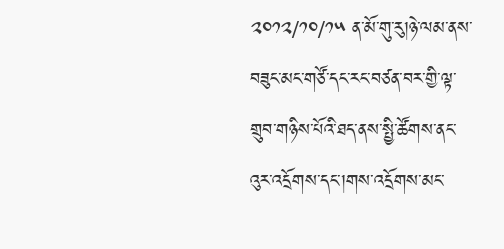༢༠༡༢/༡༠/༡༥ ན་མོ་གུ་རུ།ཉེ་ལམ་ནས་བཟུང་མང་གཙོ་དང་རང་བཙན་བར་གྱི་ལྟ་གྲུབ་གཉིས་པོའི་ཐད་ནས་སྤྱི་ཚོགས་ནང་འུར་འདྲོགས་དང་།གས་འདྲོགས་མང་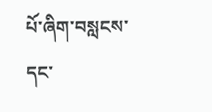པོ་ཞིག་བསླངས་དང་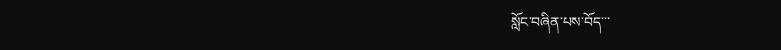སློང་བཞིན་པས་བོད་་་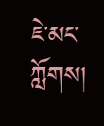ཇེ་མང་ཀློགས།